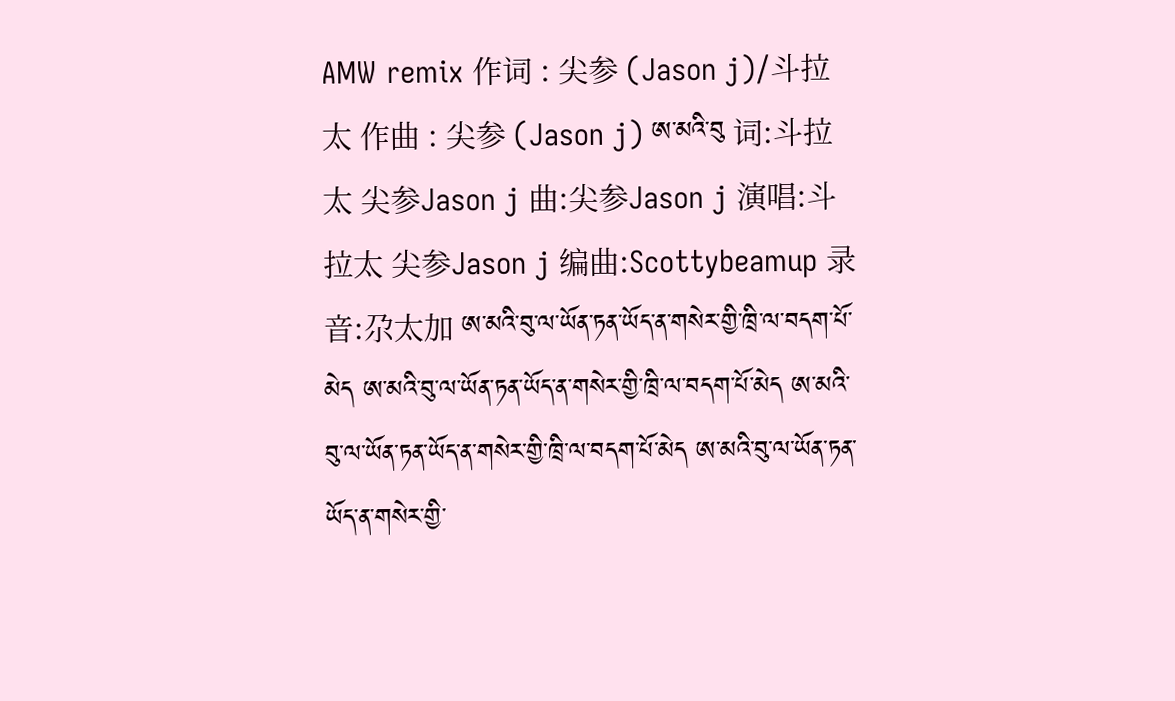AMW remix 作词 : 尖参 (Jason j)/斗拉太 作曲 : 尖参 (Jason j) ཨ་མའི་བུ 词:斗拉太 尖参Jason j 曲:尖参Jason j 演唱:斗拉太 尖参Jason j 编曲:Scottybeamup 录音:尕太加 ཨ་མའི་བུ་ལ་ཡོན་ཏན་ཡོད་ན་གསེར་གྱི་ཁྲི་ལ་བདག་པོ་མེད ཨ་མའི་བུ་ལ་ཡོན་ཏན་ཡོད་ན་གསེར་གྱི་ཁྲི་ལ་བདག་པོ་མེད ཨ་མའི་བུ་ལ་ཡོན་ཏན་ཡོད་ན་གསེར་གྱི་ཁྲི་ལ་བདག་པོ་མེད ཨ་མའི་བུ་ལ་ཡོན་ཏན་ཡོད་ན་གསེར་གྱི་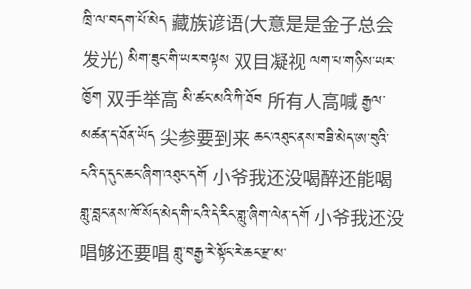ཁྲི་ལ་བདག་པོ་མེད 藏族谚语(大意是是金子总会发光) མིག་ཟུང་གི་ཡར་བལྟས 双目凝视 ལག་པ་གཉིས་ཡར་ཁྱོག 双手举高 མི་ཚང་མའི་ཀི་ཐོབ 所有人高喊 རྒྱལ་མཚན་ད་ཐོན་ཡོད 尖参要到来 ཆང་འཐུང་ནས་བཟི་མེད་ཨ་བུའི་ངའི་ད་དུང་ཆང་ཞིག་འཐུང་དགོ 小爷我还没喝醉还能喝 གླུ་བླང་ནས་ཁོ་སོད་མེད་གི་ངའི་དེ་རིང་གླུ་ཞིག་ལེན་དགོ 小爷我还没唱够还要唱 གླུ་བརྒྱ་རེ་སྟོང་རེ་ཆང་རྫ་མ་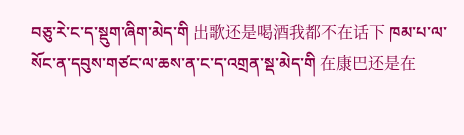བཅུ་རེ་ང་ད་སྡུག་ཞིག་མེད་གི 出歌还是喝酒我都不在话下 ཁམ་པ་ལ་སོང་ན་དབུས་གཙང་ལ་ཆས་ན་ང་ད་འགྲན་སྡ་མེད་གི 在康巴还是在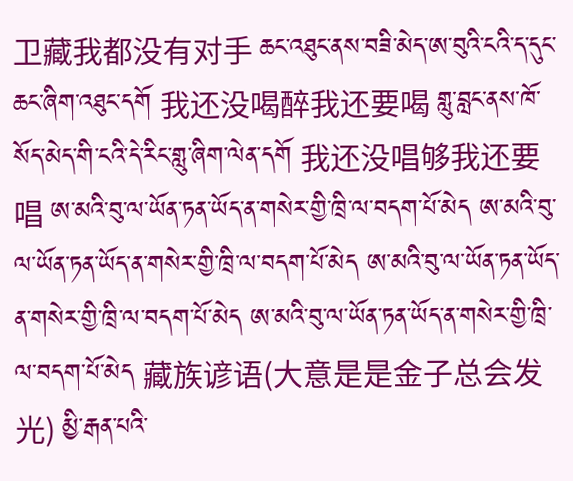卫藏我都没有对手 ཆང་འཐུང་ནས་བཟི་མེད་ཨ་བུའི་ངའི་ད་དུང་ཆང་ཞིག་འཐུང་དགོ 我还没喝醉我还要喝 གླུ་བླང་ནས་ཁོ་སོད་མེད་གི་ངའི་དེ་རིང་གླུ་ཞིག་ལེན་དགོ 我还没唱够我还要唱 ཨ་མའི་བུ་ལ་ཡོན་ཏན་ཡོད་ན་གསེར་གྱི་ཁྲི་ལ་བདག་པོ་མེད ཨ་མའི་བུ་ལ་ཡོན་ཏན་ཡོད་ན་གསེར་གྱི་ཁྲི་ལ་བདག་པོ་མེད ཨ་མའི་བུ་ལ་ཡོན་ཏན་ཡོད་ན་གསེར་གྱི་ཁྲི་ལ་བདག་པོ་མེད ཨ་མའི་བུ་ལ་ཡོན་ཏན་ཡོད་ན་གསེར་གྱི་ཁྲི་ལ་བདག་པོ་མེད 藏族谚语(大意是是金子总会发光) མྱི་རྒན་པའི་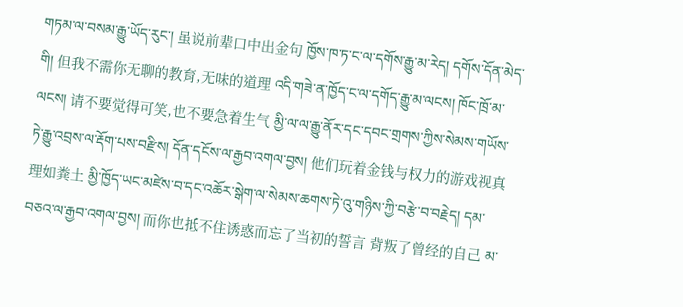གཏམ་ལ་བསམ་རྒྱུ་ཡོད་རུང་། 虽说前辈口中出金句 ཁྱོས་ཁ་ཏ་ང་ལ་དགོས་རྒྱུ་མ་རེད། དགོས་དོན་མེད་གི། 但我不需你无聊的教育,无味的道理 འདི་གཟེ་ན་ཁྱོད་ང་ལ་དགོད་རྒྱུ་མ་ལངས། ཁོང་ཁྲོ་མ་ལངས། 请不要觉得可笑,也不要急着生气 མྱི་ལ་ལ་རྒྱུ་ནོར་དང་དབང་གྲགས་ཀྱིས་སེམས་གཡོས་ཏེ་རྒྱུ་འབྲས་ལ་རྡོག་པས་བརྫིས། དོན་དངོས་ལ་རྒྱབ་འགལ་བྱས། 他们玩着金钱与权力的游戏视真理如粪土 མྱི་ཁྱོད་ཡང་མཛེས་བ་དང་འཆོར་སྒེག་ལ་སེམས་ཆགས་ཏེ་འུ་གཉིས་ཀྱི་བརྩེ་བ་བརྗེད། དམ་བཅའ་ལ་རྒྱབ་འགལ་བྱས། 而你也抵不住诱惑而忘了当初的誓言 背叛了曾经的自己 མ་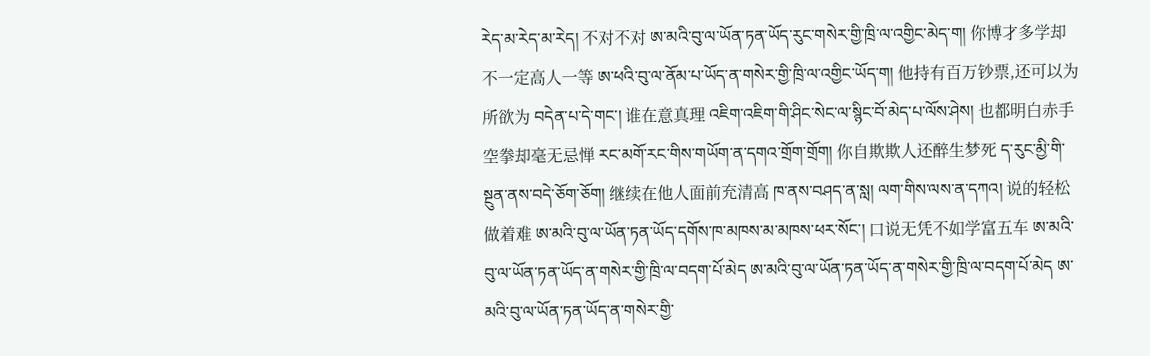རེད་མ་རེད་མ་རེད། 不对不对 ཨ་མའི་བུ་ལ་ཡོན་ཏན་ཡོད་རུང་གསེར་གྱི་ཁྲི་ལ་འགྱིང་མེད་ག། 你博才多学却不一定高人一等 ཨ་ཕའི་བུ་ལ་ནོམ་པ་ཡོད་ན་གསེར་གྱི་ཁྲི་ལ་འགྱིང་ཡོད་ག། 他持有百万钞票,还可以为所欲为 བདེན་པ་དེ་གང་། 谁在意真理 འཇིག་འཇིག་གི་ཤིང་སེང་ལ་སྙིང་བོ་མེད་པ་ལོས་ཤེས། 也都明白赤手空拳却毫无忌惮 རང་མགོ་རང་གིས་གཡོག་ན་དགའ་གྲོག་གྲོག། 你自欺欺人还醉生梦死 ད་རུང་མྱི་གི་སྔུན་ནས་བདེ་ཅོག་ཅོག། 继续在他人面前充清高 ཁ་ནས་བཤད་ན་སླ། ལག་གིས་ལས་ན་དཀའ། 说的轻松做着难 ཨ་མའི་བུ་ལ་ཡོན་ཏན་ཡོད་དགོས་ཁ་མཁས་མ་མཁས་ཕར་སོང་། 口说无凭不如学富五车 ཨ་མའི་བུ་ལ་ཡོན་ཏན་ཡོད་ན་གསེར་གྱི་ཁྲི་ལ་བདག་པོ་མེད ཨ་མའི་བུ་ལ་ཡོན་ཏན་ཡོད་ན་གསེར་གྱི་ཁྲི་ལ་བདག་པོ་མེད ཨ་མའི་བུ་ལ་ཡོན་ཏན་ཡོད་ན་གསེར་གྱི་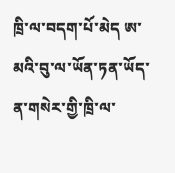ཁྲི་ལ་བདག་པོ་མེད ཨ་མའི་བུ་ལ་ཡོན་ཏན་ཡོད་ན་གསེར་གྱི་ཁྲི་ལ་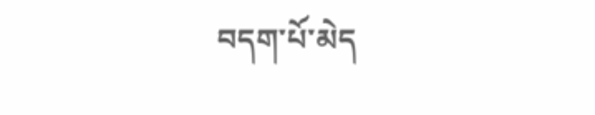བདག་པོ་མེད